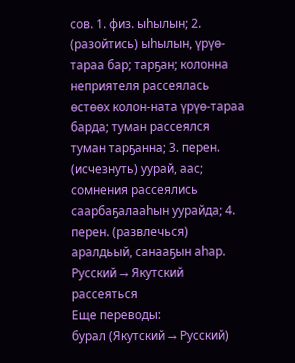сов. 1. физ. ыһылын; 2. (разойтись) ыһылын, үрүө-тараа бар; тарҕан; колонна неприятеля рассеялась өстөөх колон-ната үрүө-тараа барда; туман рассеялся туман тарҕанна; 3. перен. (исчезнуть) уурай, аас; сомнения рассеялись саарбаҕалааһын уурайда; 4. перен. (развлечься) аралдьый, санааҕын аһар.
Русский → Якутский
рассеяться
Еще переводы:
бурал (Якутский → Русский)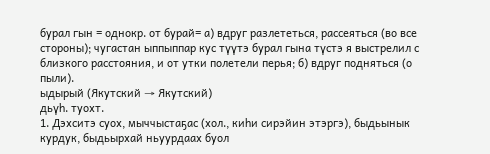бурал гын = однокр. от бурай= а) вдруг разлететься, рассеяться (во все стороны); чугастан ыппыппар кус түүтэ бурал гына түстэ я выстрелил с близкого расстояния, и от утки полетели перья; б) вдруг подняться (о пыли).
ыдырый (Якутский → Якутский)
дьүһ. туохт.
1. Дэхситэ суох, мыччыстаҕас (хол., киһи сирэйин этэргэ), быдьынык курдук, быдьырхай ньуурдаах буол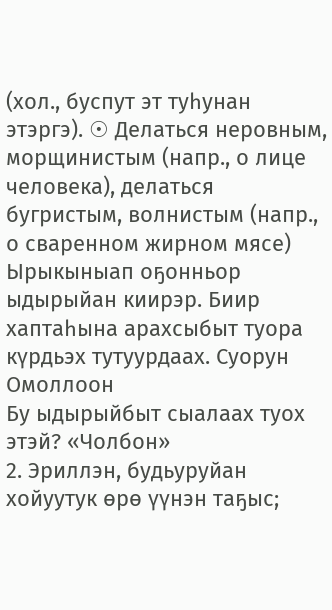(хол., буспут эт туһунан этэргэ). ☉ Делаться неровным, морщинистым (напр., о лице человека), делаться бугристым, волнистым (напр., о сваренном жирном мясе)
Ырыкыныап оҕонньор ыдырыйан киирэр. Биир хаптаһына арахсыбыт туора күрдьэх тутуурдаах. Суорун Омоллоон
Бу ыдырыйбыт сыалаах туох этэй? «Чолбон»
2. Эриллэн, будьуруйан хойуутук өрө үүнэн таҕыс;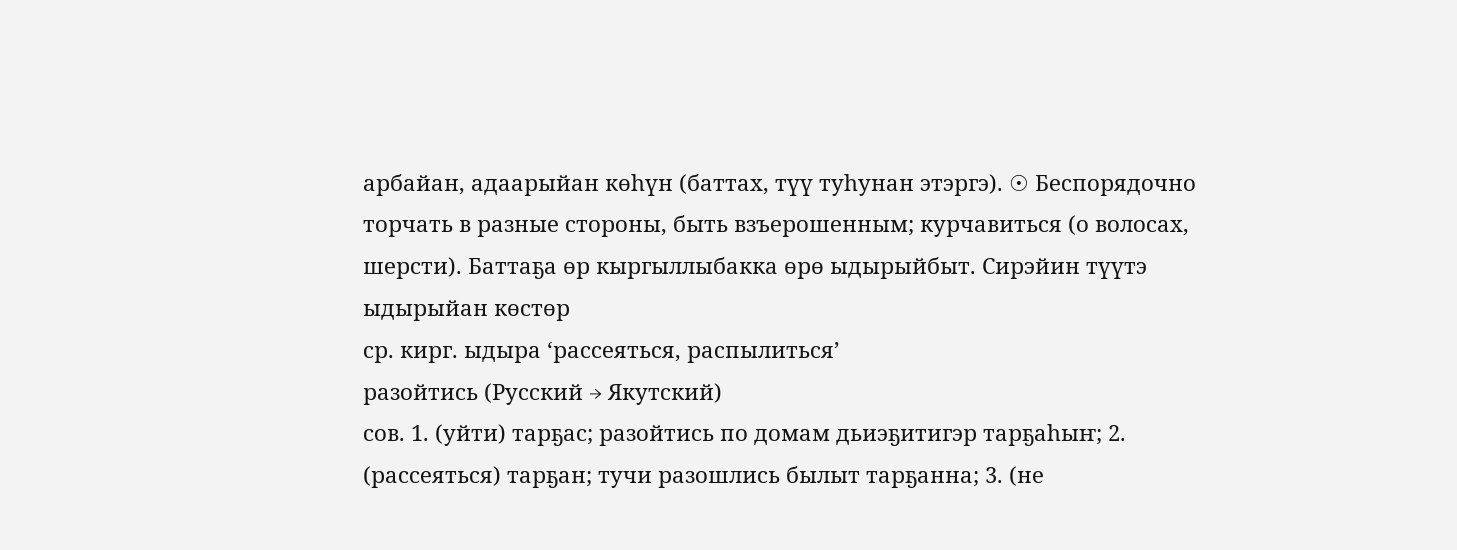арбайан, адаарыйан көһүн (баттах, түү туһунан этэргэ). ☉ Беспорядочно торчать в разные стороны, быть взъерошенным; курчавиться (о волосах, шерсти). Баттаҕа өр кыргыллыбакка өрө ыдырыйбыт. Сирэйин түүтэ ыдырыйан көстөр
ср. кирг. ыдыра ‘рассеяться, распылиться’
разойтись (Русский → Якутский)
сов. 1. (уйти) тарҕас; разойтись по домам дьиэҕитигэр тарҕаһыҥ; 2. (рассеяться) тарҕан; тучи разошлись былыт тарҕанна; 3. (не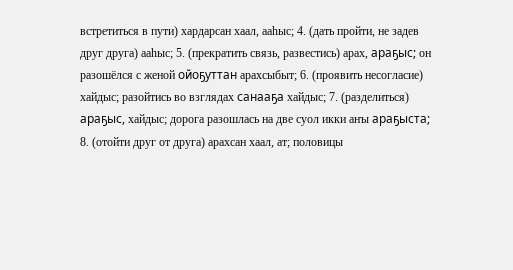встретиться в пути) хардарсан хаал, ааһыс; 4. (дать пройти, не задев друг друга) ааһыс; 5. (прекратить связь, развестись) арах, араҕыс; он разошёлся с женой ойоҕуттан арахсыбыт; 6. (проявить несогласие) хайдыс; разойтись во взглядах санааҕа хайдыс; 7. (разделиться) араҕыс, хайдыс; дорога разошлась на две суол икки аҥы араҕыста; 8. (отойти друг от друга) арахсан хаал, ат; половицы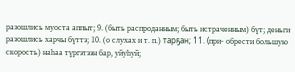разошлись муоста аппыт; 9. (быть распроданным; быть истраченным) бүт; деньги разошлись харчы бүттэ; 10. (о слухах и т. п.) тарҕан; 11. (при- обрести большую скорость) наһаа түргэтээн бар, уйуһуй;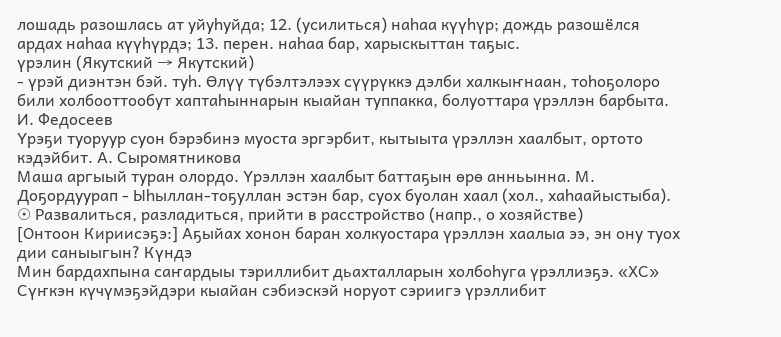лошадь разошлась ат уйуһуйда; 12. (усилиться) наһаа күүһүр; дождь разошёлся ардах наһаа күүһүрдэ; 13. перен. наһаа бар, харыскыттан таҕыс.
үрэлин (Якутский → Якутский)
- үрэй диэнтэн бэй. туһ. Өлүү түбэлтэлээх сүүрүккэ дэлби халкыҥнаан, тоһоҕолоро били холбооттообут хаптаһыннарын кыайан туппакка, болуоттара үрэллэн барбыта. И. Федосеев
Үрэҕи туоруур суон бэрэбинэ муоста эргэрбит, кытыыта үрэллэн хаалбыт, ортото кэдэйбит. А. Сыромятникова
Маша аргыый туран олордо. Үрэллэн хаалбыт баттаҕын өрө анньынна. М. Доҕордуурап - Ыһыллан-тоҕуллан эстэн бар, суох буолан хаал (хол., хаһаайыстыба). ☉ Развалиться, разладиться, прийти в расстройство (напр., о хозяйстве)
[Онтоон Кириисэҕэ:] Аҕыйах хонон баран холкуостара үрэллэн хаалыа ээ, эн ону туох дии саныыгын? Күндэ
Мин бардахпына саҥардыы тэриллибит дьахталларын холбоһуга үрэллиэҕэ. «ХС»
Сүҥкэн күчүмэҕэйдэри кыайан сэбиэскэй норуот сэриигэ үрэллибит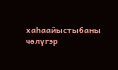хаһаайыстыбаны чөлүгэр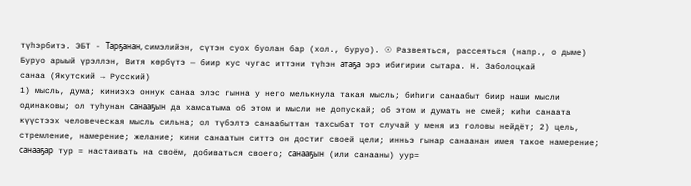түһэрбитэ. ЭБТ - Тарҕанан, симэлийэн, сүтэн суох буолан бар (хол., буруо). ☉ Развеяться, рассеяться (напр., о дыме)
Буруо арыый үрэллэн, Витя көрбүтэ — биир кус чугас иттэни түһэн атаҕа эрэ ибигирии сытара. Н. Заболоцкай
санаа (Якутский → Русский)
1) мысль, дума; киниэхэ оннук санаа элэс гынна у него мелькнула такая мысль; биһиги санаабыт биир наши мысли одинаковы; ол туһунан санааҕын да хамсатыма об этом и мысли не допускай; об этом и думать не смей; киһи санаата күүстээх человеческая мысль сильна; ол түбэлтэ санаабыттан тахсыбат тот случай у меня из головы нейдёт; 2) цель, стремление, намерение; желание; кини санаатын ситтэ он достиг своей цели; инньэ гынар санаанан имея такое намерение; санааҕар тур = настаивать на своём, добиваться своего; санааҕын (или санааны) уур=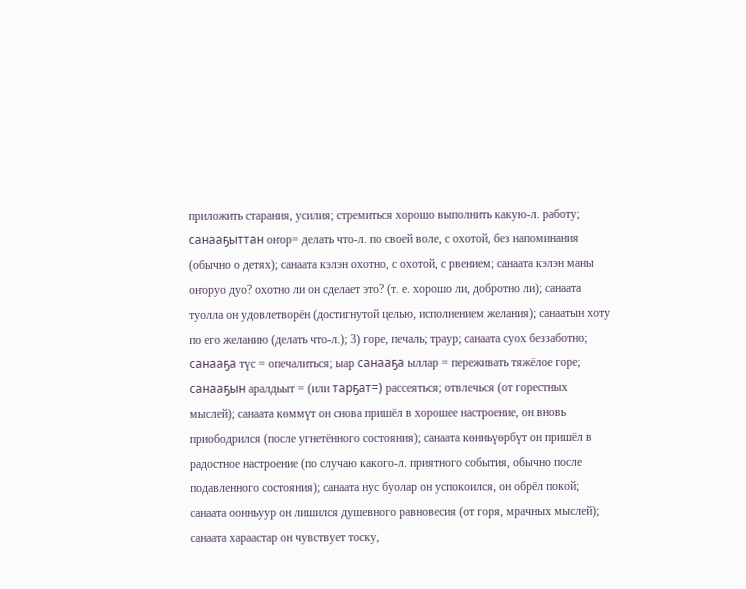приложить старания, усилия; стремиться хорошо выполнить какую-л. работу; санааҕыттан оҥор= делать что-л. по своей воле, с охотой, без напоминания (обычно о детях); санаата кэлэн охотно, с охотой, с рвением; санаата кэлэн маны оҥоруо дуо? охотно ли он сделает это? (т. е. хорошо ли, добротно ли); санаата туолла он удовлетворён (достигнутой целью, исполнением желания); санаатын хоту по его желанию (делать что-л.); 3) горе, печаль; траур; санаата суох беззаботно; санааҕа түс = опечалиться; ыар санааҕа ыллар = переживать тяжёлое горе; санааҕын аралдьыт = (или тарҕат=) рассеяться; отвлечься (от горестных мыслей); санаата көммүт он снова пришёл в хорошее настроение, он вновь приободрился (после угнетённого состояния); санаата көнньүөрбүт он пришёл в радостное настроение (по случаю какого-л. приятного события, обычно после подавленного состояния); санаата нус буолар он успокоился, он обрёл покой; санаата оонньуур он лишился душевного равновесия (от горя, мрачных мыслей); санаата хараастар он чувствует тоску,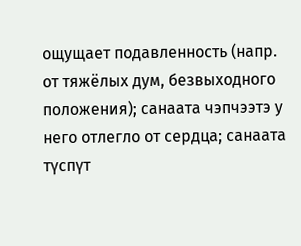ощущает подавленность (напр. от тяжёлых дум, безвыходного положения); санаата чэпчээтэ у него отлегло от сердца; санаата түспүт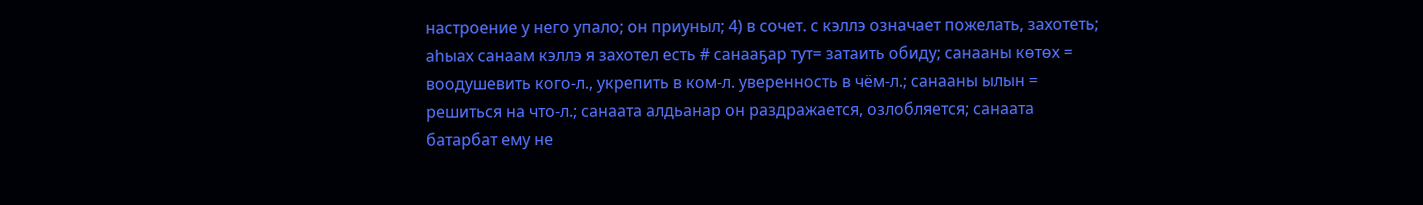настроение у него упало; он приуныл; 4) в сочет. с кэллэ означает пожелать, захотеть; аһыах санаам кэллэ я захотел есть # санааҕар тут= затаить обиду; санааны көтөх = воодушевить кого-л., укрепить в ком-л. уверенность в чём-л.; санааны ылын = решиться на что-л.; санаата алдьанар он раздражается, озлобляется; санаата батарбат ему не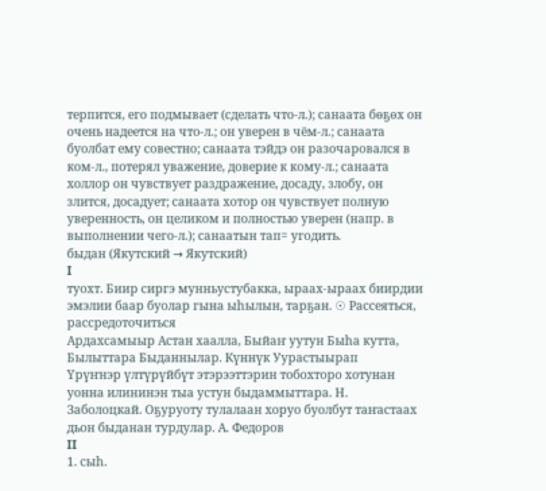терпится, его подмывает (сделать что-л.); санаата бөҕөх он очень надеется на что-л.; он уверен в чём-л.; санаата буолбат ему совестно; санаата тэйдэ он разочаровался в ком-л., потерял уважение, доверие к кому-л.; санаата холлор он чувствует раздражение, досаду, злобу, он злится, досадует; санаата хотор он чувствует полную уверенность, он целиком и полностью уверен (напр. в выполнении чего-л.); санаатын тап= угодить.
быдан (Якутский → Якутский)
I
туохт. Биир сиргэ мунньустубакка, ыраах-ыраах биирдии эмэлии баар буолар гына ыһылын, тарҕан. ☉ Рассеяться, рассредоточиться
Ардахсамыыр Астан хаалла, Быйаҥ уутун Быһа кутта, Былыттара Быданнылар. Күннүк Уурастыырап
Үрүҥнэр үлтүрүйбүт этэрээттэрин тобохторо хотунан уонна илининэн тыа устун быдаммыттара. Н. Заболоцкай. Оҕуруоту тулалаан хоруо буолбут таҥастаах дьон быданан турдулар. А. Федоров
II
1. сыһ.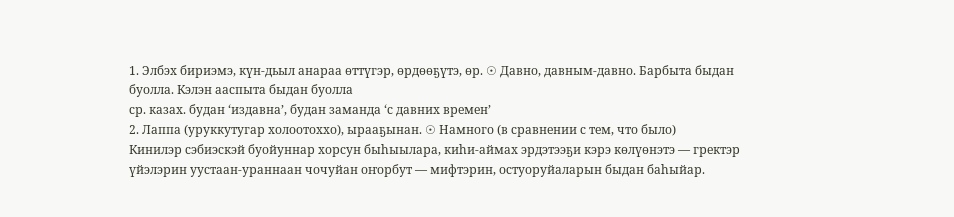1. Элбэх бириэмэ, күн-дьыл анараа өттүгэр, өрдөөҕүтэ, өр. ☉ Давно, давным-давно. Барбыта быдан буолла. Кэлэн ааспыта быдан буолла
ср. казах. будан ‘издавна’, будан заманда ‘с давних времен’
2. Лаппа (уруккутугар холоотоххо), ырааҕынан. ☉ Намного (в сравнении с тем, что было)
Кинилэр сэбиэскэй буойуннар хорсун быһыылара, киһи-аймах эрдэтээҕи кэрэ көлүөнэтэ — гректэр үйэлэрин уустаан-ураннаан чочуйан оҥорбут — мифтэрин, остуоруйаларын быдан баһыйар.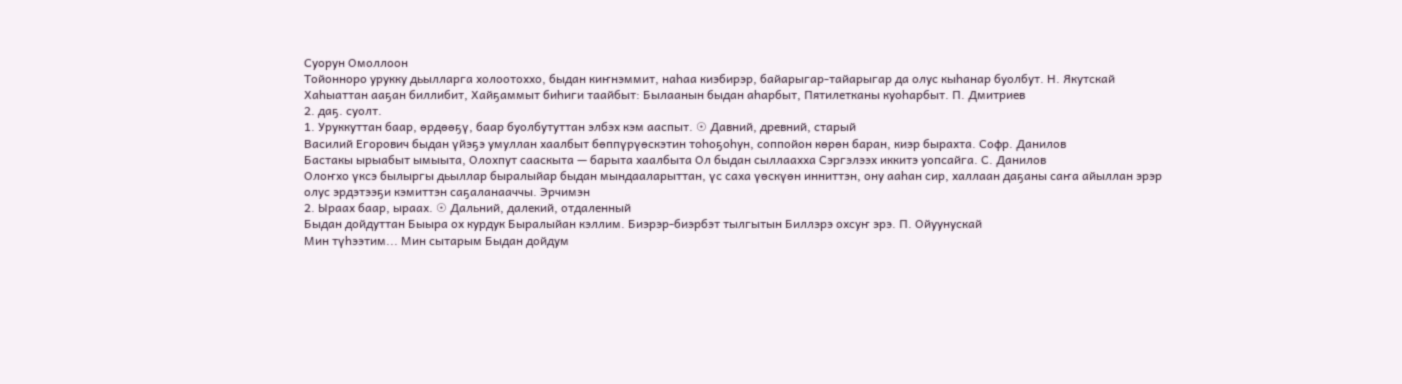Суорун Омоллоон
Тойонноро урукку дьылларга холоотоххо, быдан киҥнэммит, наһаа киэбирэр, байарыгар-тайарыгар да олус кыһанар буолбут. Н. Якутскай
Хаһыаттан ааҕан биллибит, Хайҕаммыт биһиги таайбыт: Былаанын быдан аһарбыт, Пятилетканы куоһарбыт. П. Дмитриев
2. даҕ. суолт.
1. Уруккуттан баар, өрдөөҕү, баар буолбутуттан элбэх кэм ааспыт. ☉ Давний, древний, старый
Василий Егорович быдан үйэҕэ умуллан хаалбыт бөппүрүөскэтин тоһоҕоһун, соппойон көрөн баран, киэр бырахта. Софр. Данилов
Бастакы ырыабыт ымыыта, Олохпут сааскыта — барыта хаалбыта Ол быдан сыллаахха Сэргэлээх иккитэ уопсайга. С. Данилов
Олоҥхо үксэ былыргы дьыллар быралыйар быдан мындааларыттан, үс саха үөскүөн инниттэн, ону ааһан сир, халлаан даҕаны саҥа айыллан эрэр олус эрдэтээҕи кэмиттэн саҕаланааччы. Эрчимэн
2. Ыраах баар, ыраах. ☉ Дальний, далекий, отдаленный
Быдан дойдуттан Быыра ох курдук Быралыйан кэллим. Биэрэр-биэрбэт тылгытын Биллэрэ охсуҥ эрэ. П. Ойуунускай
Мин түһээтим... Мин сытарым Быдан дойдум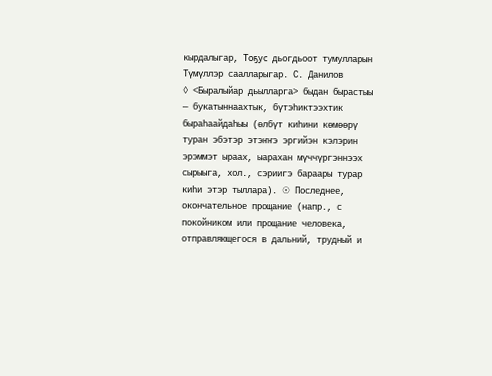кырдалыгар, Тоҕус дьогдьоот тумулларын Түмүллэр саалларыгар. С. Данилов
◊ <Быралыйар дьылларга> быдан бырастыы — букатыннаахтык, бүтэһиктээхтик быраһаайдаһыы (өлбүт киһини көмөөрү туран эбэтэр этэҥҥэ эргийэн кэлэрин эрэммэт ыраах, ыарахан мүччүргэннээх сырыыга, хол., сэриигэ бараары турар киһи этэр тыллара). ☉ Последнее, окончательное прощание (напр., с покойником или прощание человека, отправляющегося в дальний, трудный и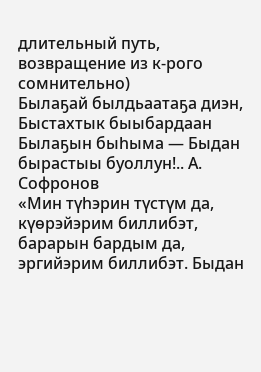длительный путь, возвращение из к-рого сомнительно)
Былаҕай былдьаатаҕа диэн, Быстахтык быыбардаан Былаҕын быһыма — Быдан бырастыы буоллун!.. А. Софронов
«Мин түһэрин түстүм да, күөрэйэрим биллибэт, барарын бардым да, эргийэрим биллибэт. Быдан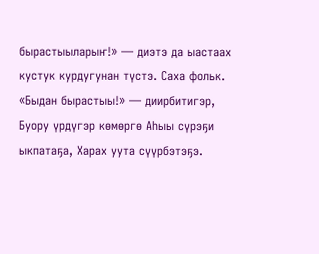бырастыыларыҥ!» — диэтэ да ыастаах кустук курдугунан түстэ. Саха фольк. «Быдан бырастыы!» — диирбитигэр, Буору үрдүгэр көмөргө Аһыы сүрэҕи ыкпатаҕа, Харах уута сүүрбэтэҕэ.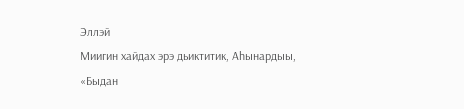Эллэй
Миигин хайдах эрэ дьиктитик, Аһынардыы, «Быдан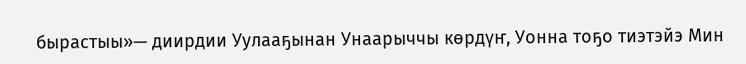бырастыы»— диирдии Уулааҕынан Унаарыччы көрдүҥ, Уонна тоҕо тиэтэйэ Мин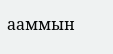ааммын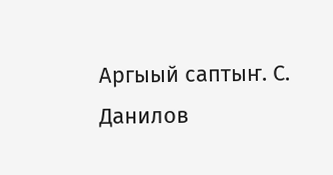Аргыый саптыҥ. С. Данилов